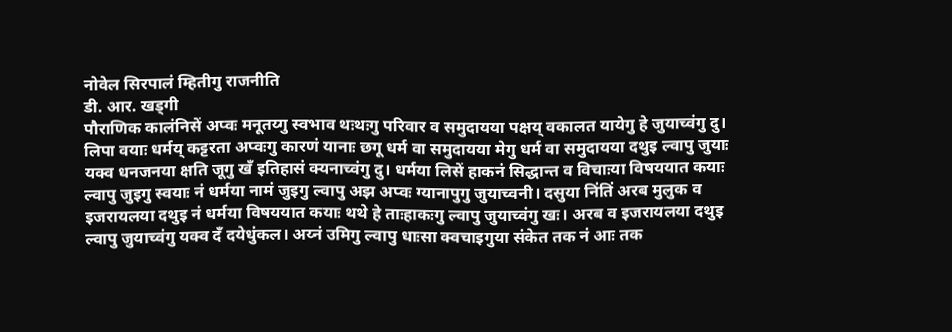नोवेल सिरपालं म्हितीगु राजनीति
डी. आर. खड्गी
पौराणिक कालंनिसें अप्वः मनूतय्गु स्वभाव थःथःगु परिवार व समुदायया पक्षय् वकालत यायेगु हे जुयाच्वंगु दु। लिपा वयाः धर्मय् कट्टरता अप्वःगु कारणं यानाः छगू धर्म वा समुदायया मेगु धर्म वा समुदायया दथुइ ल्वापु जुयाः यक्व धनजनया क्षति जूगु खँ इतिहासं क्यनाच्वंगु दु। धर्मया लिसें हाकनं सिद्धान्त व विचाःया विषययात कयाः ल्वापु जुइगु स्वयाः नं धर्मया नामं जुइगु ल्वापु अझ अप्वः ग्यानापुगु जुयाच्वनी। दसुया निंतिं अरब मुलुक व इजरायलया दथुइ नं धर्मया विषययात कयाः थथे हे ताःहाकःगु ल्वापु जुयाच्वंगु खः। अरब व इजरायलया दथुइ ल्वापु जुयाच्वंगु यक्व दँ दयेधुंकल। अय्नं उमिगु ल्वापु धाःसा क्वचाइगुया संकेत तक नं आः तक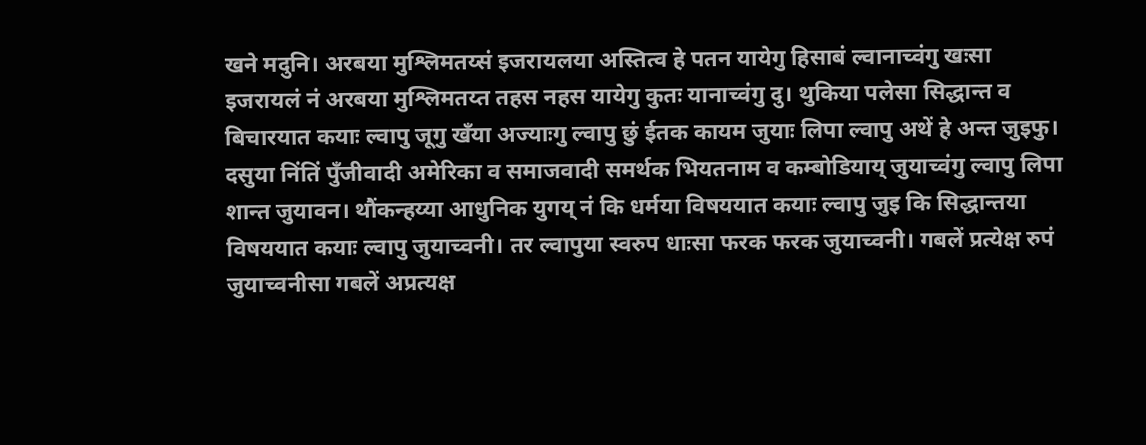खने मदुनि। अरबया मुश्लिमतय्सं इजरायलया अस्तित्व हे पतन यायेगु हिसाबं ल्वानाच्वंगु खःसा इजरायलं नं अरबया मुश्लिमतय्त तहस नहस यायेगु कुतः यानाच्वंगु दु। थुकिया पलेसा सिद्धान्त व बिचारयात कयाः ल्वापु जूगु खँया अज्याःगु ल्वापु छुं ईतक कायम जुयाः लिपा ल्वापु अथें हे अन्त जुइफु। दसुया निंतिं पुँजीवादी अमेरिका व समाजवादी समर्थक भियतनाम व कम्बोडियाय् जुयाच्वंगु ल्वापु लिपा शान्त जुयावन। थौंकन्हय्या आधुनिक युगय् नं कि धर्मया विषययात कयाः ल्वापु जुइ कि सिद्धान्तया विषययात कयाः ल्वापु जुयाच्वनी। तर ल्वापुया स्वरुप धाःसा फरक फरक जुयाच्वनी। गबलें प्रत्येक्ष रुपं जुयाच्वनीसा गबलें अप्रत्यक्ष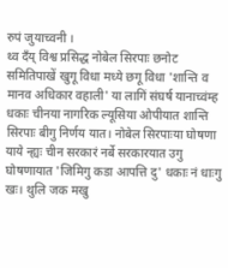रुपं जुयाच्वनी ।
थ्व दँय् विश्व प्रसिद्ध नोबेल सिरपाः छनोट समितिपाखें खुगू विधा मध्ये छगू विधा 'शान्ति व मानव अधिकार वहाली' या लागिं संघर्ष यानाच्वंम्ह धकाः चीनया नागरिक ल्यूसिया ओपीयात शान्ति सिरपाः बीगु निर्णय यात। नोबेल सिरपाःया घोषणा याये न्ह्यः चीन सरकारं नर्बे सरकारयात उगु घोषणायात 'जिमिगु कडा आपत्ति दु' धकाः नं धाःगु खः। थुलि जक मखु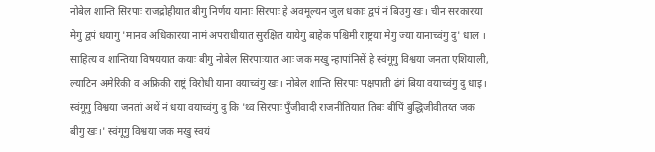नोबेल शान्ति सिरपाः राजद्रोहीयात बीगु निर्णय यानाः सिरपाः हे अवमूल्यन जुल धकाः द्वपं नं बिउगु खः। चीन सरकारया मेगु द्वपं धयागु 'मानव अधिकारया नामं अपराधीयात सुरक्षित यायेगु बाहेक पश्चिमी राष्ट्रया मेगु ज्या यानाच्वंगु दु' धाल । साहित्य व शान्तिया विषययात कयाः बीगु नोबेल सिरपाःयात आः जक मखु न्हापांनिसें हे स्वंगूगु विश्वया जनता एशियाली, ल्याटिन अमेरिकी व अफ्रिकी राष्ट्रं विरोधी याना वयाच्वंगु खः। नोबेल शान्ति सिरपाः पक्षपाती ढंगं बिया वयाच्वंगु दु धाइ। स्वंगूगु विश्वया जनतां अथें नं धया वयाच्वंगु दु कि 'थ्व सिरपाः पुँजीवादी राजनीतियात तिबः बीपिं बुद्धिजीवीतय्त जक बीगु खः।' स्वंगूगु विश्वया जक मखु स्वयं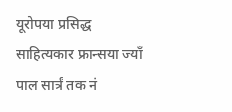यूरोपया प्रसिद्ध साहित्यकार फ्रान्सया ज्याँ पाल सार्त्रं तक नं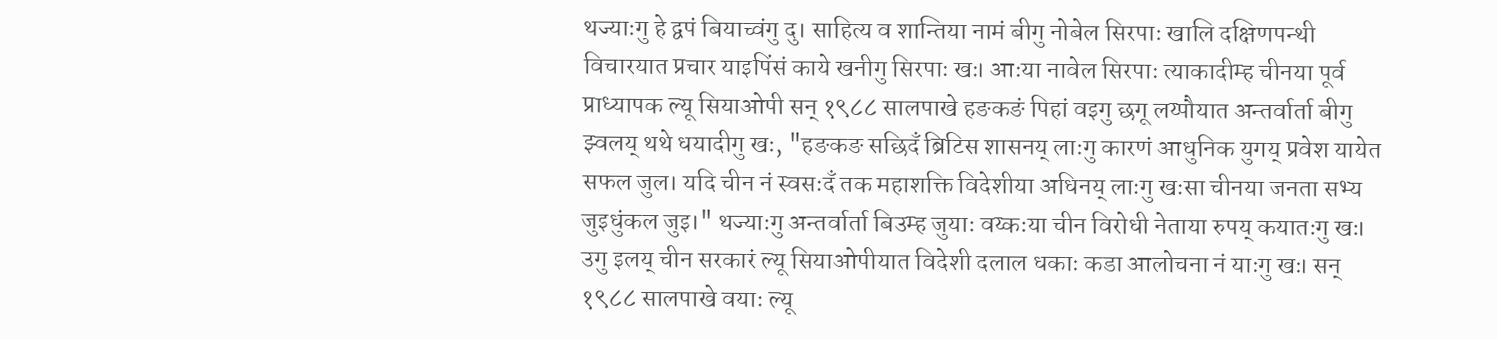थज्याःगु हे द्वपं बियाच्वंगु दु। साहित्य व शान्तिया नामं बीगु नोबेल सिरपाः खालि दक्षिणपन्थी विचारयात प्रचार याइपिंसं काये खनीगु सिरपाः खः। आःया नावेल सिरपाः त्याकादीम्ह चीनया पूर्व प्राध्यापक ल्यू सियाओपी सन् १९८८ सालपाखे हङकङं पिहां वइगु छगू लय्पौयात अन्तर्वार्ता बीगु झ्वलय् थथे धयादीगु खः, "हङकङ सछिदँ ब्रिटिस शासनय् लाःगु कारणं आधुनिक युगय् प्रवेश यायेत सफल जुल। यदि चीन नं स्वसःदँ तक महाशक्ति विदेशीया अधिनय् लाःगु खःसा चीनया जनता सभ्य जुइधुंकल जुइ।" थज्याःगु अन्तर्वार्ता बिउम्ह जुयाः वय्कःया चीन विरोधी नेताया रुपय् कयातःगु खः। उगु इलय् चीन सरकारं ल्यू सियाओपीयात विदेशी दलाल धकाः कडा आलोचना नं याःगु खः। सन् १९८८ सालपाखे वयाः ल्यू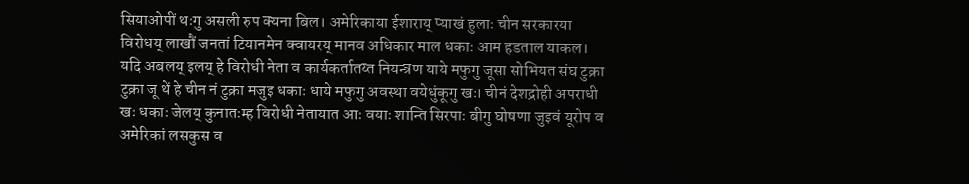सियाओपीं थःगु असली रुप क्यना बिल। अमेरिकाया ईशाराय् प्याखं हुलाः चीन सरकारया विरोधय् लाखौं जनतां टियानमेन क्वायरय् मानव अधिकार माल धकाः आम हडताल याकल। यदि अबलय् इलय् हे विरोधी नेता व कार्यकर्तातय्त नियन्त्रण याये मफुगु जूसा सोभियत संघ टुक्रा टुक्रा जू थें हे चीन नं टुक्रा मजुइ धकाः धाये मफुगु अवस्था वयेधुंकूगु खः। चीनं देशद्रोही अपराधी खः धकाः जेलय् कुनातःम्ह विरोधी नेतायात आः वयाः शान्ति सिरपाः बीगु घोषणा जुइवं यूरोप व अमेरिकां लसकुस व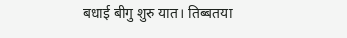बधाई बीगु शुरु यात। तिब्बतया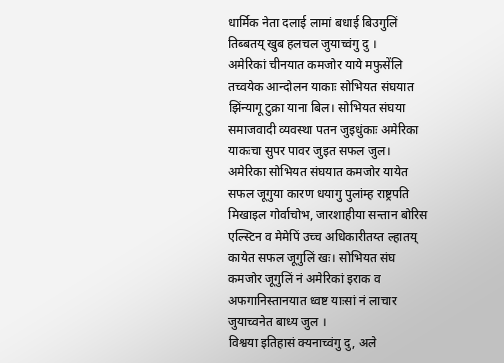धार्मिक नेता दलाई लामां बधाई बिउगुलिं तिब्बतय् खुब हलचल जुयाच्वंगु दु ।
अमेरिकां चीनयात कमजोर याये मफुसेंलि तच्वयेक आन्दोलन याकाः सोभियत संघयात झिंन्यागू टुक्रा याना बिल। सोभियत संघया समाजवादी व्यवस्था पतन जुइधुंकाः अमेरिका याकःचा सुपर पावर जुइत सफल जुल। अमेरिका सोभियत संघयात कमजोर यायेत सफल जूगुया कारण धयागु पुलांम्ह राष्ट्रपति मिखाइल गोर्वाचोभ, जारशाहीया सन्तान बोरिस एल्स्टिन व मेमेपिं उच्च अधिकारीतय्त ल्हातय् कायेत सफल जूगुलिं खः। सोभियत संघ कमजोर जूगुलिं नं अमेरिकां इराक व अफगानिस्तानयात ध्वष्ट याःसां नं लाचार जुयाच्वनेत बाध्य जुल ।
विश्वया इतिहासं क्यनाच्वंगु दु, अले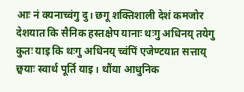आः नं क्यनाच्वंगु दु। छगू शक्तिशाली देशं कमजोर देशयात कि सैनिक हस्तक्षेप यानाः थःगु अधिनय् तयेगु कुतः याइ कि थःगु अधिनय् च्वंपिं एजेण्टयात सत्ताय् छ्वयाः स्वार्थ पूर्ति याइ। थौंया आधुनिक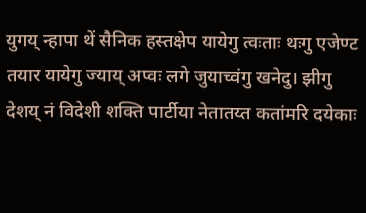युगय् न्हापा थें सैनिक हस्तक्षेप यायेगु त्वःताः थःगु एजेण्ट तयार यायेगु ज्याय् अप्वः लगे जुयाच्वंगु खनेदु। झीगु देशय् नं विदेशी शक्ति पार्टीया नेतातय्त कतांमरि दयेकाः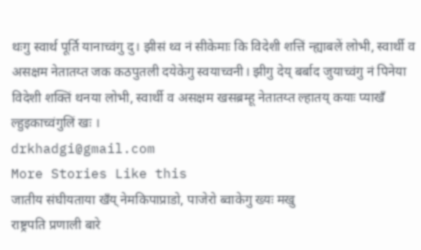थःगु स्वार्थ पूर्ति यानाच्वंगु दु। झीसं थ्व नं सीकेमाः कि विदेशी शत्तिं न्ह्याबलें लोभी, स्वार्थी व असक्षम नेतातय्त जक कठपुतली दयेकेगु स्वयाच्वनी। झीगु देय् बर्बाद जुयाच्वंगु नं पिनेया विदेशी शक्तिं थनया लोभी, स्वार्थी व असक्षम खसब्रम्हू नेतातय्त ल्हातय् कयाः प्याखँ ल्हुइकाच्वंगुलिं खः ।
drkhadgi@gmail.com
More Stories Like this
जातीय संघीयताया खँय् नेमकिपाप्राडो, पाजेरो ब्वाकेगु ख्यः मखु
राष्ट्रपति प्रणाली बारे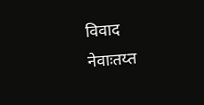विवाद
नेवाःतय्त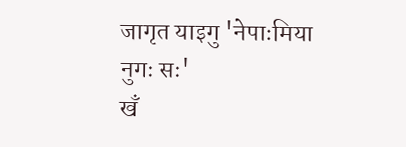जागृत याइगु 'नेपाःमिया नुगः सः'
खँ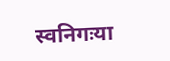स्वनिगःया